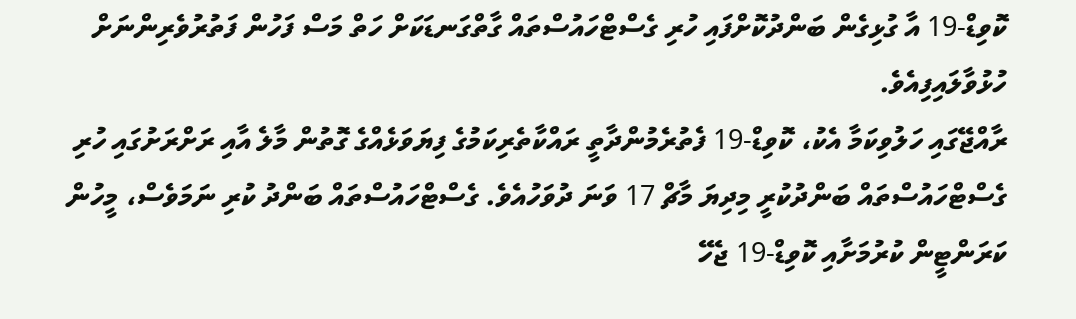ކޮވިޑް-19 އާ ގުޅިގެން ބަންދުކޮށްފައި ހުރި ގެސްޓްހައުސްތައް ގާތްގަނޑަކަށް ހަތް މަސް ފަހުން ފަތުރުވެރިންނަށް ހުޅުވާލައިފިއެވެ.
ރާއްޖޭގައި ހަލުވިކަމާ އެކު، ކޮވިޑް-19 ފެތުރެމުންދާތީ ރައްކާތެރިކަމުގެ ފިޔަވަޅެއްގެ ގޮތުން މާލެ އާއި ރަށްރަށުގައި ހުރި ގެސްޓްހައުސްތައް ބަންދުކުރީ މިދިޔަ މާޗް 17 ވަނަ ދުވަހުއެވެ. ގެސްޓްހައުސްތައް ބަންދު ކުރި ނަމަވެސް، މީހުން ކަރަންޓީން ކުރުމަށާއި ކޮވިޑް-19 ޖެހޭ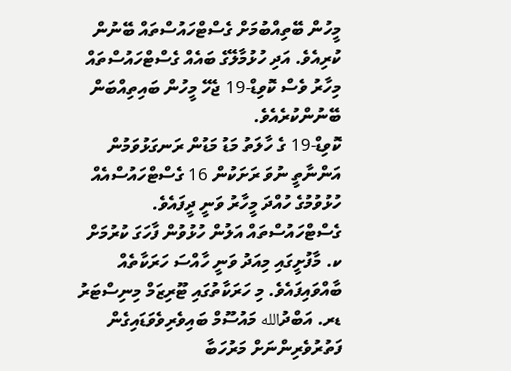މީހުން ބޭތިއްބުމަށް ގެސްޓްހައުސްތައް ބޭނުން ކުރިއެވެ. އަދި ހުޅުމާލޭގެ ބައެއް ގެސްޓްހައުސްތައް މިހާރު ވެސް ކޮވިޑް-19 ޖެހޭ މީހުން ބައިތިއްބަން ބޭނުންކުރެއެވެ.
ކޮވިޑް-19 ގެ ހާލަތު މަޑު މަޑުން ރަނގަޅުވަމުން އަންނާތީ ނުވަ ރަށަކުން 16 ގެސްޓްހައުސްއެއް ހުޅުވުމުގެ ހުއްދަ މީހާރު ވަނީ ދީފައެވެ.
ގެސްޓްހައުސްތައް އަލުން ހުޅުވުން ފާހަގަ ކުރުމަށް ކ. މާފުށީގައި މިއަދު ވަނީ ހާއްސަ ހަރަކާތެއް ބާއްވައިފައެވެ. މި ހަރަކާތުގައި ޓޫރިޒަމް މިނިސްޓަރު ޑރ. އަބްދުالله މައުސޫމް ބައިވެރިވެވަޑައިގެން ފަތުރުވެރިންނަށް މަރުހަބާ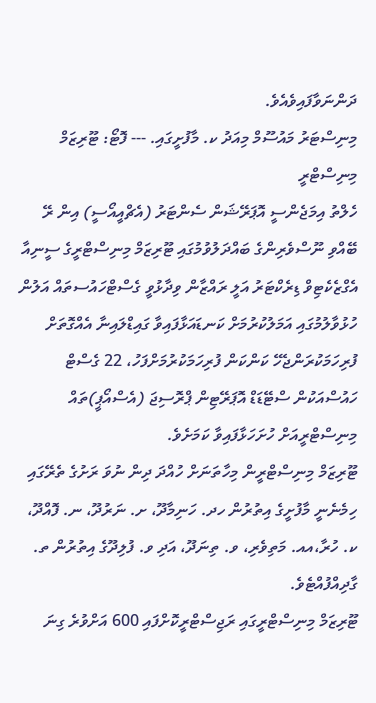ދަންނަވާފައިވެއެވެ.
މިނިސްޓަރު މައުސޫމް މިއަދު ކ. މާފުށީގައި. --- ފޮޓޯ: ޓޫރިޒަމް މިނިސްޓްރީ
ހެލްތު އިމަޖެންސީ އޮޕަރޭޝަން ސެންޓަރު (އެޗްއީއޯސީ) އިން ރޭ ބޭއްވި ނޫސްވެރިންގެ ބައްދަލުވުމުގައި ޓޫރިޒަމް މިނިސްޓްރީގެ ސީނިއާ އެގްޒެކެޓިވް ޑިރެކްޓަރު އަލީ ރައްޒާން ވިދާޅުވީ ގެސްޓްހައުސތައް އަލުން ހުޅުވާލުމުގައި އަމަލުކުރުމަށް ކަނޑައަޅާފައިވާ ގައިޑްލައިނާ އެއްގޮތަށް ފުރިހަމަކުރަންޖެހޭ ކަންކަން ފުރިހަމަކުރުމަށްފަހު، 22 ގެސްޓް ހައުސްއަކުން ސްޓޭޑަޑް އޮޕަރޭޓިން ޕްރޮސިޖަ (އެސްއޯޕީ)ތައް މިނިސްޓްރީއަށް ހުށަހަޅާފައިވާ ކަމަށެވެ.
ޓޫރިޒަމް މިނިސްޓްރީން މިހާތަނަށް ހުއްދަ ދިން ނުވަ ރަށުގެ ތެރޭގައި ހިމެނެނީ މާފުށީގެ އިތުރުން ހދ. ހަނިމާދޫ، ށ. ނަރުދޫ، ނ. ފޮއްދޫ، ކ. ހުރާ،އއ. މަތިވެރި، ވ. ތިނަދޫ، އަދި ވ. ފުލިދޫގެ އިތުރުން ތ. ގާދިއްފުއްޓެވެ.
ޓޫރިޒަމް މިނިސްޓްރީގައި ރަޖިސްޓްރީކޮށްފައި 600 އަށްވުރެ ގިނަ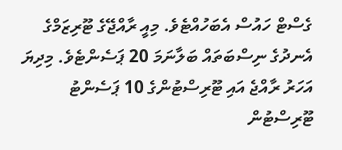ގެސްޓް ހައުސް އެބަހުއްޓެވެ. މިއީ ރާއްޖޭގެ ޓޫރިޒަމްގެ އެނދުގެ ނިސްބަތައް ބަލާނަމަ 20 ޕަސެންޓެވެ. މިދިޔަ އަހަރު ރާއްޖެ އައި ޓޫރިސްޓުންގެ 10 ޕަސެންޓު ޓޫރިސްޓުން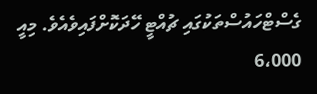ގެސްޓްހައުސްތަކުގައި ޗުއްޓީ ހޭދަކޮށްފައިވެއެވެ. މިއީ 6،000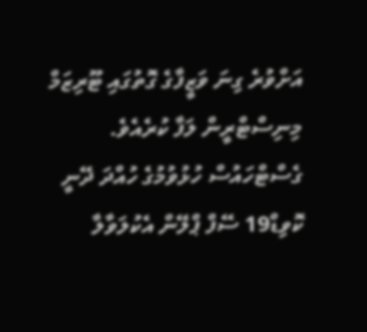އަށްވުރެ ގިނަ ވަޒީފާގެ ގޮތުގައި ޓޫރިޒަމް މިނިސްޓްރީން ލަފާ ކުރެއެވެ.
ގެސްޓްހައުސް ހުޅުވުމުގެ ހުއްދަ ދޭނީ ކޮވިޑް19 ސޭފް ޕްލޭން އެކުލަވާލާ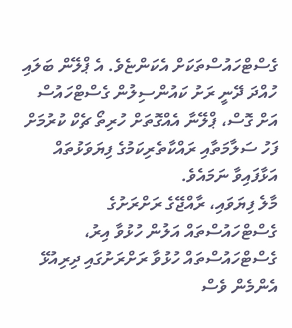ގެސްޓްހައުސްތަކަށް އެކަންޏެވެ. އެ ޕްލޭން ބަލައި ހުއްދަ ދޭނީ ރަށު ކައުންސިލުން ގެސްޓްހައުސް އަށް ގޮސް، ޕްލޭނާ އެއްގޮތަށް ހުރިތޯ ޗެކް ކުރުމަށް ފަހު ސަލާމަތާއި ރައްކާތެރިކަމުގެ ފިޔަވަޅުތައް އަޅާފައިވާ ނަމައެވެ.
މާލެ ފިޔަވައި، ރާއްޖޭގެ ރަށްރަށުގެ ގެސްޓްހައުސްތައް އަލުން ހުޅުވާ އިރު، ގެސްޓްހައުސްތައް ހުޅުވާ ރަށްރަށުގައި ދިރިއުޅޭ އެންމެން ވެސް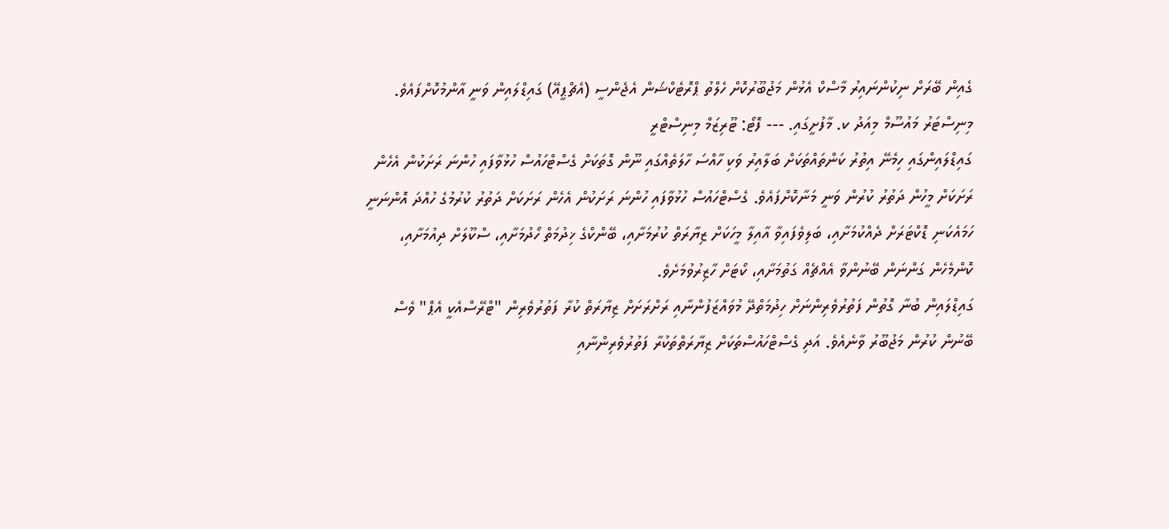ގެއިން ބޭރަށް ނިކުންނައިރު މާސްކް އެޅުން މަޖުބޫރުކޮށް ހެލްތު ޕްރޮޓެކްޝަން އެޖެންސީ (އެޗްޕީއޭ) ގައިޑްލައިން ވަނީ އާންމުކޮށްފައެވެ.
މިނިސްޓަރު މައުސޫމް މިއަދު ކ. މާފުށީގައި. --- ފޮޓޯ: ޓޫރިޒަމް މިނިސްޓްރީ
ގައިޑްލައިންގައި ހިމެނޭ އިތުރު ކަންތައްތަކަށް ބަލާއިރު ވަކި ހާއްސަ ހާލަތެއްގައި ނޫން ގޮތަކަށް ގެސްޓްހައުސް ހުޅުވާފައި ހުންނަ ރަށަކުން އެހެން ރަށަކަށް މީހުން ދަތުރު ކުރުން ވަނީ މަނާކޮށްފައެވެ. ގެސްޓްހައުސް ހުޅުވާފައި ހުންނަ ރަށަކުން އެހެން ރަށަކަށް ދަތުރު ކުރުމުގެ ހުއްދަ އޮންނަނީ ހަމައެކަނި ޑޮކްޓަރަށް ދެއްކުމަށާއި، ބަލިވެފައިވާ އާއިލާ މީހަކަށް ޒިޔާރަތް ކުރުމަށާއި، ބޭންކްގެ ޚިދުމަތް ހޯދުމަށާއި، ސްކޫލަށް ދިއުމަށާއި، ކޮންމެހެން ގަންނަން ބޭނުންވާ އެއްޗެއް ގަތުމަށާއި، ކޯޓަށް ހާޒިރުވުމަށެވެ.
ގައިޑްލައިން ބުނާ ގޮތުން ފަތުރުވެރިންނަށް ހިދުމަތްދޭ މުވައްޒަފުންނާއި ރަށްރަށަށް ޒިޔާރަތް ކުރާ ފަތުރުވެރިން "ޓްރޭސްއެކީ އެޕް" ވެސް ބޭނުން ކުރުން މަޖުބޫރު ވާނެއެވެ. އަދި ގެސްޓްހައުސްތަކަށް ޒިޔާރަތްތަކުރާ ފަތުރުވެރިންނާއި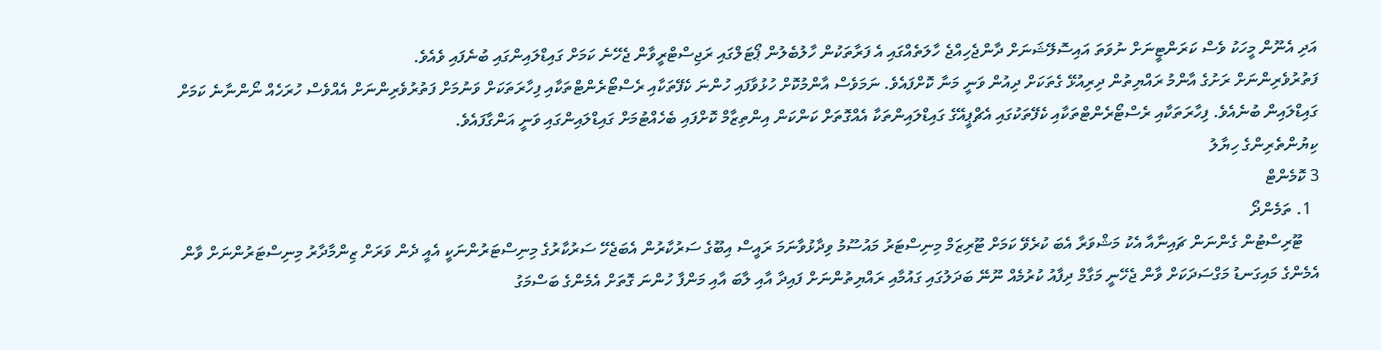އަދި އެނޫން މީހަކު ވެސް ކަރަންޓީނަށް ނުވަތަ އައިސޮލޭޝަނަށް ދާންޖެހިއްޖެ ހާލަތެއްގައި އެ ފަރާތަކުން ހާލުބެލުން ޕޯޓަލްގައި ރަޖިސްޓްރީވާން ޖެހޭނެ ކަމަށް ގައިޑްލައިންގައި ބުނެފައި ވެއެވެ.
ފަތުރުވެރިންނަށް ރަށުގެ އާންމު ރައްޔިތުން ދިރިއުޅޭ ގެތަކަށް ދިއުން ވަނީ މަނާ ކޮށްފައެވެ. ނަމަވެސް އާންމުކޮށް ހުޅުވާފައި ހުންނަ ކެފޭތަކާއި ރެސްޓޯރެންޓްތަކާއި ފިހާރަތަކަށް ވަނުމަށް ފަތުރުވެރިންނަށް އެއްވެސް ހުރަހެއް ނޯންނާނެ ކަމަށް ގައިޑްލައިން ބުނެއެވެ. ފިހާރަތަކާއި ރެސްޓޯރެންޓްތަކާއި ކެފޭތަކުގައި އެޗްޕީއޭގެ ގައިޑްލައިންތަކާ އެއްގޮތަށް ކަންކަން އިންތިޒާމް ކޮށްފައި ބެހެއްޓުމަށް ގައިޑްލައިންގައި ވަނީ އަންގާފައެވެ.
ކިޔުންތެރިންގެ ހިޔާލު
3 ކޮމެންޓް
  1. ތަމެންދޯ
    ޓޫރިސްޓުން ގެންނަން ޗައިނާއާ އެކު މަޝްވަރާ އެބަ ކުރެވޭ ކަމަށް ޓޫރިޒަމް މިނިސްޓަރު މައުސޫމު ވިދާޅުވާނަމަ ރައީސް އިބޫގެ ސަރުކާރުން އެބަޖެހޭ ސަރުކާރުގެ މިނިސްޓަރުންނަކީ އެއީ ދެން ވަރަށް ޒިންމާދާރު މިނިސްޓަރުންނަށް ވާން އެމެންގެ މައިގަނޑު މަގްސަދަކަށް ވާން ޖެހޭނީ މަގާމް ދިފާއު ކުރުމެއް ނޫނޭ ބަދަލުގައި ގައުމާއި ރައްޔިތުންނަށް ފައިދާ އާއި ލާބަ އާއި މަންފާ ހުންނަ ގޮތަށް އެމެންގެ ބަސްމަގު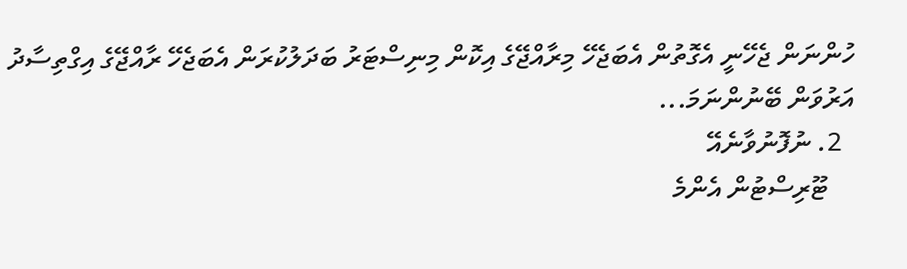ހުންނަން ޖެހޭނީ އެގޮތުން އެބަޖެހޭ މިރާއްޖޭގެ އިކޮން މިނިސްޓަރު ބަދަލުކުރަން އެބަޖެހޭ ރާއްޖޭގެ އިގްތިސާދު އަރުވަން ބޭނުންނަމަ...
  2. ނުފޮނުވާނެއޭ
    ޓޫރިސްޓުން އެންމެ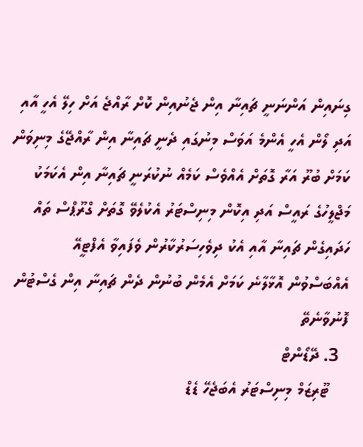ގިނައިން އަންނަނީ ޗައިނާ އިން ޖެނުއިން ކޮށް ރާއްޖެ އަށް ހިލޭ އެހީ އާއި އަދި ލޯން އެހީ އެންމެ އަވަސް މިނުގައި ދެނީ ޗައިނާ އިން ރާއްޖޭގެ މިނިވަން ކަމަށް ބުރޫ އަރާ ގޮތަށް އެއްވެސް ކަމެއް ނުކުރަނީ ޗައިނާ އިން އެކަމަކު މަޖްލީހުގެ ރައީސް އަދި އިކޮން މިނިސްޓަރު އެކުލެވޭ ގޮތަށް ގްރޫޕްސް ތައް ހަދައިގެން ޗައިނާ އާއި އެކު ދިވެހިސަރުކާރުން ވެފައިވާ އެފްޓީއޭ އެއްބަސްވުން އޮޅާލާނެ ކަމަށް އެމެން ބުނުން ދެން ޗައިނާ އިން ގެސްޓުން ފޮނުވާނެތޭ
  3. ދޭޑޯންޓް
    ޓޫރިޒަމް މިނިސްޓަރު އެބަޖެހޭ ޑެޑް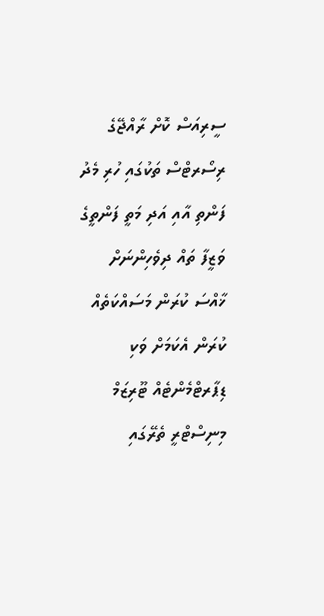ސީރިއަސް ކޮށް ރާއްޖޭގެ ރިސޯރޓްސް ތަކުގައި ހުރި މެދު ފަންތި އާއި އަދި މަތީ ފަންތީގެ ވަޒީފާ ތައް ދިވެހިންނަށް ޚާއްސަ ކުރަން މަސައްކަތެއް ކުރަން އެކަމަށް ވަކި ޑިޕާރޓްމެންޓެއް ޓޫރިޒަމް މިނިސްޓްރީ ތެރޭގައި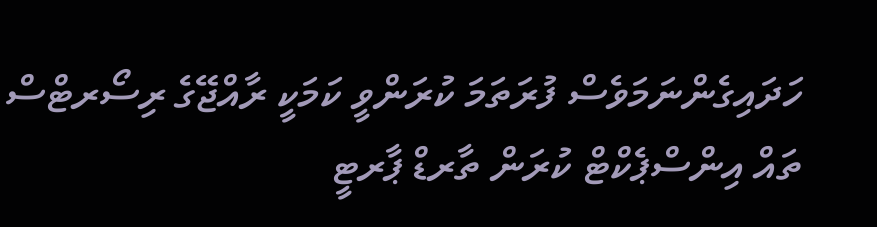ހަދައިގެންނަމަވެސް ފުރަތަމަ ކުރަންވީ ކަމަކީ ރާއްޖޭގެ ރިސޯރޓްސް ތައް އިންސްޕެކްޓް ކުރަން ތާރޑް ޕާރޓީ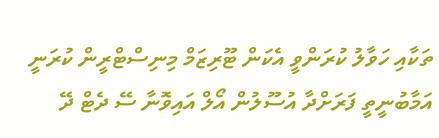ތަކާއި ހަވާލު ކުރަންވީ އެކަން ޓޫރިޒަމް މިނިސްޓްރީން ކުރަނީ އަމާބުނީތީ ފަރަށްދާ އުސޫލުން އޯލް އައިވޮނާ ސޭ ދެޓް ދޭ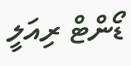ޑޯންޓް ރިއަލީ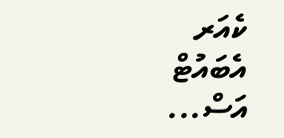ކެއަރ އެބައުޓް އަސް...